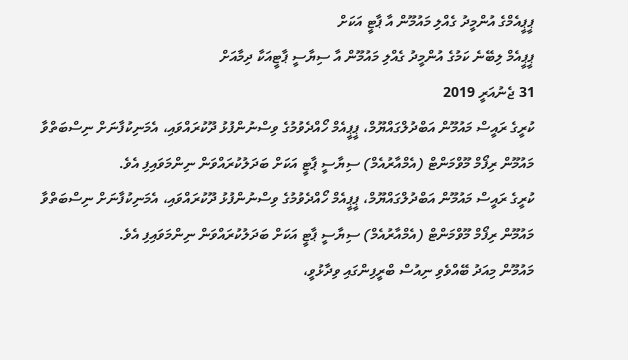ޕީޕީއެމްގެ އުންމީދު ގެއްލި މައުމޫން އާ ޕާޓީ އަކަށް
ޕީޕީއެމް ލިބޭނެ ކަމުގެ އުންމީދު ގެއްލި މައުމޫން އާ ސިޔާސީ ޕާޓީއަކާ ދިމާއަށް
31 ޖެނުއަރީ 2019
ކުރީގެ ރައީސް މައުމޫން އަބްދުލްގައްޔޫމް، ޕީޕީއެމް ހޯއްދެވުމުގެ ވިސްނުންފުޅު ދޫކުރައްވައި، އެމަނިކުފާނަށް ނިސްބަތްވާ މައުމޫން ރިފޯމް މޫވްމަންޓް (އެމްއާރުއެމް) ސިޔާސީ ޕާޓީ އަކަށް ބަދަލުކުރައްވަން ނިންމަވައިފި އެވެ.
ކުރީގެ ރައީސް މައުމޫން އަބްދުލްގައްޔޫމް، ޕީޕީއެމް ހޯއްދެވުމުގެ ވިސްނުންފުޅު ދޫކުރައްވައި، އެމަނިކުފާނަށް ނިސްބަތްވާ މައުމޫން ރިފޯމް މޫވްމަންޓް (އެމްއާރުއެމް) ސިޔާސީ ޕާޓީ އަކަށް ބަދަލުކުރައްވަން ނިންމަވައިފި އެވެ.
މައުމޫން މިއަދު ބޭއްވެވި ނިއުސް ބްރީފިންގައި ވިދާޅުވީ،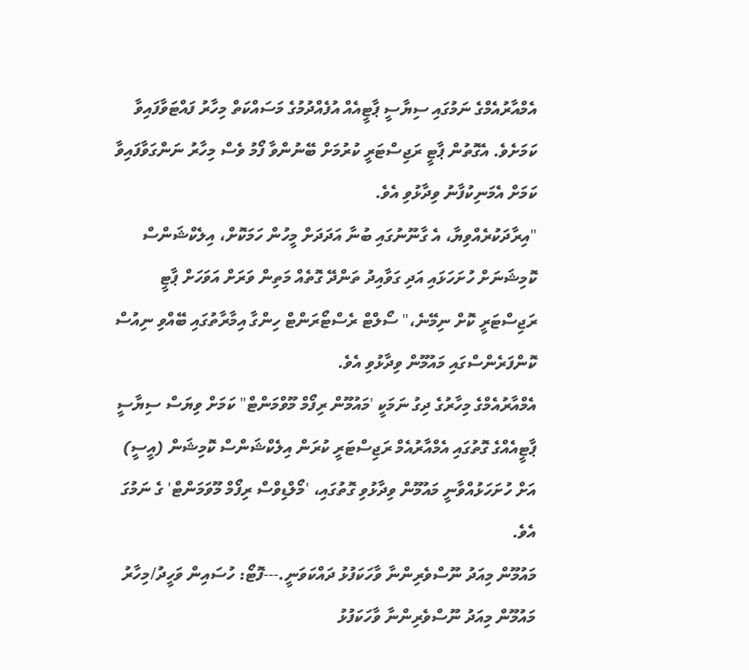އެމްއާރުއެމްގެ ނަމުގައި ސިޔާސީ ޕާޓީއެއް އުފެއްދުމުގެ މަސައްކަތް މިހާރު ފައްޓަވާފައިވާ ކަމަށެވެ. އެގޮތުން ޕާޓީ ރަޖިސްޓަރީ ކުރުމަށް ބޭނުންވާ ފޯމު ވެސް މިހާރު ނަންގަވާފައިވާ ކަމަށް އެމަނިކުފާނު ވިދާޅުވި އެވެ.
"އިރާދަކުރެއްވިޔާ، އެ ގާނޫނުގައި ބުނާ އަދަދަށް މީހުން ހަމަކޮށް، އިލެކްޝަންސް ކޮމިޝަނަށް ހުށަހަޅައި އަދި ގަވާއިދު ތަންދޭ ގޮތެއް މަތިން ވަރަށް އަވަހަށް ޕާޓީ ރަޖިސްޓަރީ ކޮށް ނިމޭނެ،" ސޯލްޓް ރެސްޓޯރަންޓް ހިންގާ އިމާރާތުގައި ބޭއްވި ނިއުސް ކޮންފަރެންސްގައި މައުމޫން ވިދާޅުވި އެވެ.
އެމްއާރުއެމްގެ މިހާރުގެ ދިގު ނަމަކީ 'މައުމޫން ރިފޯމް މޫވްމަންޓް" ކަމަށް ވިޔަސް ސިޔާސީ ޕާޓީއެއްގެ ގޮތުގައި އެމްއާރުއެމް ރަޖިސްޓަރީ ކުރަން އިލެކްޝަންސް ކޮމިޝަން (އީސީ) އަށް ހުށަހަޅުއްވާނީ މައުމޫން ވިދާޅުވި ގޮތުގައި، 'މޯލްޑިވްސް ރިފޯމް މޫވަމަންޓް' ގެ ނަމުގަ އެވެ.
މައުމޫން މިއަދު ނޫސްވެރިންނާ ވާހަކަފުޅު ދައްކަވަނީ.---ފޮޓޯ: ހުސައިން ވަހީދު/މިހާރު
މައުމޫން މިއަދު ނޫސްވެރިންނާ ވާހަކަފުޅު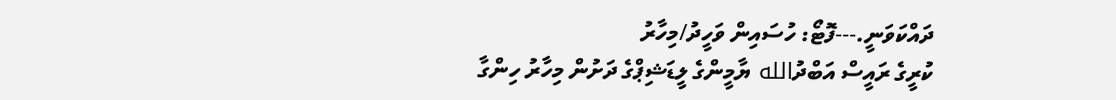ދައްކަވަނީ.---ފޮޓޯ: ހުސައިން ވަހީދު/މިހާރު
ކުރީގެ ރައީސް އަބްދުالله ޔާމީންގެ ލީޑަޝިޕްގެ ދަށުން މިހާރު ހިންގާ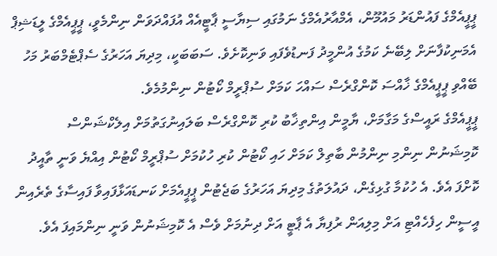ޕީޕީއެމްގެ ފައުންޑަރު މައުމޫން، އެމްއާރުއެމްގެ ނަމުގައި ސިޔާސީ ޕާޓީއެއް އުފައްދަވަން ނިންމެވީ، ޕީޕީއެމްގެ ލީޑަޝިޕް އެމަނިކުފާނަށް ލިބޭނެ ކަމުގެ އުންމީދު ފަނޑުވެފައި ވަނިކޮށެވެ. ސަބަބަކީ، މިދިޔަ އަހަރުގެ ސެޕްޓެމްބަރު މަހު ބޭއްވި ޕީޕީއެމްގެ ޚާއްސަ ކޮންގްރެސް ސައްހަ ކަމަށް ސުޕްރީމް ކޯޓުން ނިންމުމެވެ.
ޕީޕީއެމްގެ ރައީސްގެ މަގާމަށް، ޔާމީން އިންތިޚާބު ކުރި ކޮންގްރެސް ބަލައިނުގަތުމަށް އިލެކްޝަންސް ކޮމިޝަނުން ނިންމި ނިންމުން ބާތިލް ކަމަށް ހައި ކޯޓުން ކުރި ހުކުމަށް ސުޕްރީމް ކޯޓުން އިއްޔެ ވަނީ ތާއީދު ކޮށްފަ އެވެ. އެ ހުކުމާ ގުޅިގެން، ދައުލަތުގެ މިދިޔަ އަހަރުގެ ބަޖެޓުން ޕީޕީއެމަށް ކަނޑައަޅާފައިވާ ފައިސާގެ ތެރެއިން އީސީން ހިފެހެއްޓި އަށް މިލިއަން ރުފިޔާ އެ ޕާޓީ އަށް ދިނުމަށް ވެސް އެ ކޮމިޝަނުން ވަނީ ނިންމައިފަ އެވެ.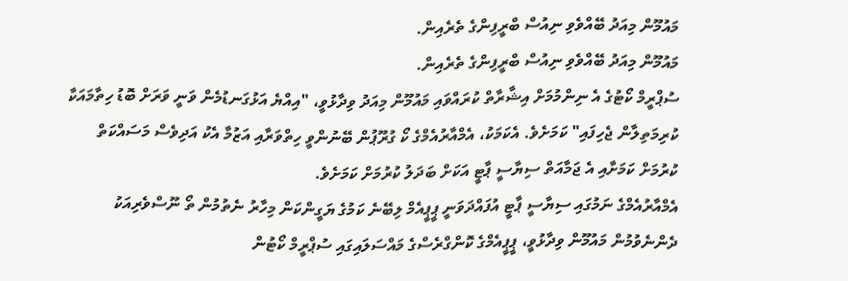މައުމޫން މިއަދު ބޭއްވެވި ނިއުސް ބްރީފިންގެ ތެރެއިން.
މައުމޫން މިއަދު ބޭއްވެވި ނިއުސް ބްރީފިންގެ ތެރެއިން.
ސުޕްރީމް ކޯޓުގެ އެ ނިންމުމަށް އިޝާރާތް ކުރައްވައި މައުމޫން މިއަދު ވިދާޅުވީ، "އިއްޔެ އަޅުގަނޑުމެން ވަނީ ވަރަށް ބޮޑު ހިތާމައަކާ ކުރިމަތިލާން ޖެހިފައި" ކަމަށެވެ. އެކަމަކު، އެމްއާރުއެމްގެ ކޯ ގުރޫޕުން ބޭނުންވީ ހިތްވަރާއި އަޒުމާ އެކު އަދިވެސް މަސައްކަތް ކުރުމަށް ކަމަށާއި އެ ޖަމާއަތް ސިޔާސީ ޕާޓީ އަކަށް ބަދަލު ކުރުމަށް ކަމަށެވެ.
އެމްއާރުއެމްގެ ނަމުގައި ސިޔާސީ ޕާޓީ އުފައްދަވަނީ ޕީޕީއެމް ލިބޭނެ ކަމުގެ ޔަގީންކަން މިހާރު ނެތުމުން ތޯ ނޫސްވެރިއަކު ދެންނެވުމުން މައުމޫން ވިދާޅުވީ، ޕީޕީއެމްގެ ކޮންގްރެސްގެ މައްސަލައިގައި ސުޕްރީމް ކޯޓުން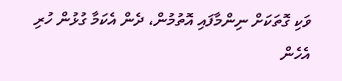ވަކި ގޮތަކަށް ނިންމާފައި އޮތުމުން، ދެން އެކަމާ ގުޅުން ހުރި އެހެން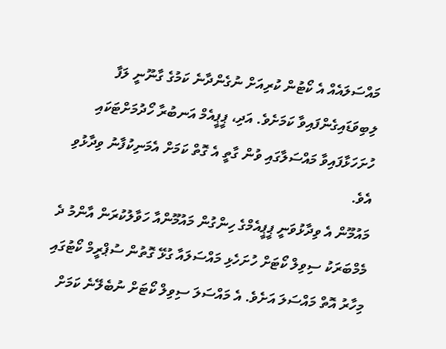މައްސަލައެއް އެ ކޯޓުން ކުރިއަށް ނުގެންދާނެ ކަމުގެ ގާނޫނީ ލަފާ ލިބިވަޑައިގެންފައިވާ ކަމަށެވެ. އަދި، ޕީޕީއެމް އަނބުރާ ހޯދުމަށްޓަކައި ހުށަހަޅާފައިވާ މައްސަލާގައި ވުން ގާތީ އެ ގޮތް ކަމަށް އެމަނިކުފާނު ވިދާޅުވި އެވެ.
މައުމޫން އެ ވިދާޅުވަނީ ޕީޕީއެމްގެ ހިންގުން މައުމޫންއާ ހަވާލުކުރަން އާންމު ދެ މެމްބަރަކު ސިވިލް ކޯޓަށް ހުށަހެޅި މައްސަލައާ ގުޅޭ ގޮތުން ސުޕްރީމް ކޯޓުގައި މިހާރު އޮތް މައްސަލަ އަށެވެ. އެ މައްސަލަ ސިވިލް ކޯޓަށް ނުބެލޭނެ ކަމަށް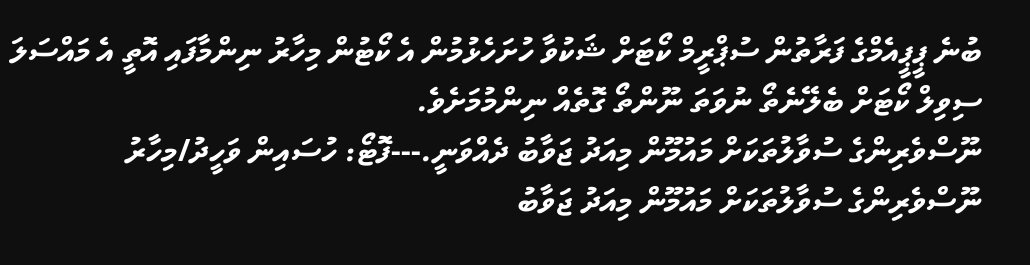ބުނެ ޕީޕީއެމްގެ ފަރާތުން ސުޕްރީމް ކޯޓަށް ޝަކުވާ ހުށަހެޅުމުން އެ ކޯޓުން މިހާރު ނިންމާފައި އޮތީ އެ މައްސަލަ ސިވިލް ކޯޓަށް ބެލޭނެތޯ ނުވަތަ ނޫންތޯ ގޮތެއް ނިންމުމަށެވެ.
ނޫސްވެރިންގެ ސުވާލުތަކަށް މައުމޫން މިއަދު ޖަވާބު ދެއްވަނީ.---ފޮޓޯ: ހުސައިން ވަހީދު/މިހާރު
ނޫސްވެރިންގެ ސުވާލުތަކަށް މައުމޫން މިއަދު ޖަވާބު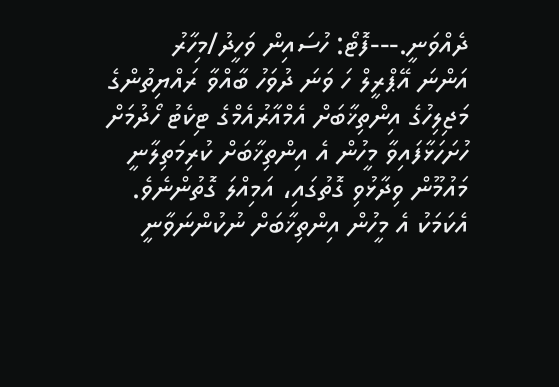ދެއްވަނީ.---ފޮޓޯ: ހުސައިން ވަހީދު/މިހާރު
އަންނަ އޭޕްރީލް ހަ ވަނަ ދުވަހު ބާއްވާ ރައްޔިތުންގެ މަޖިލިހުގެ އިންތިޚާބަށް އެމްއާރުއެމްގެ ޓިކެޓު ހޯދުމަށް ހުށަހަޅާފައިވާ މީހުން އެ އިންތިޚާބަށް ކުރިމަތިލާނީ މައުމޫން ވިދާޅުވި ގޮތުގައި، އަމިއްލަ ގޮތުންނެވެ. އެކަމަކު އެ މީހުން އިންތިޚާބަށް ނުކުންނަވާނީ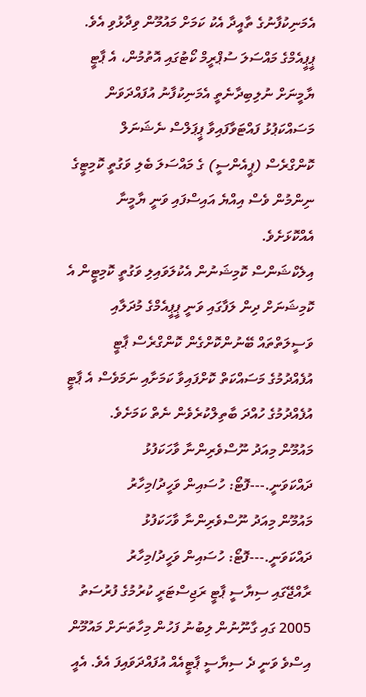އެމަނިކުފާނުގެ ތާއީދާ އެކު ކަމަށް މައުމޫން ވިދާޅުވި އެވެ.
ޕީޕީއެމްގެ މައްސަލަ ސުޕްރީމް ކޯޓުގައި އޮތުމުން، އެ ޕާޓީ ޔާމީނަށް ނުލިބިދާނެތީ އެމަނިކުފާނު އުފައްދަވަން މަސައްކަޕުޅު ފައްޓަވާފައިވާ ޕީޕަލްސް ނެޝަނަލް ކޮންގްރެސް (ޕީއެންސީ) ގެ މައްސަލަ ބެލި ވަގުތީ ކޮމިޓީގެ ނިންމުން ވެސް އިއްޔެ އައިސްފައި ވަނީ ޔާމީނާ އެއްކޮޅަށެވެ.
އިލެކްޝަންސް ކޮމިޝަނުން އެކުލަވައިލި ވަގުތީ ކޮމިޓީން އެ ކޮމިޝަނަށް ދިން ލަފާގައި ވަނީ ޕީޕީއެމްގެ މުދަލާއި ވަސީލަތްތައް ބޭނުންކޮށްގެން ކޮންގްރެސް ޕާޓީ އުފެއްދުމުގެ މަސައްކަތް ކޮށްފައިވާ ކަމަށާއި ނަމަވެސް އެ ޕާޓީ އުފެއްދުމުގެ ހުއްދަ ބާތިލްކުރެވެން ނެތް ކަމަށެވެ.
މައުމޫން މިއަދު ނޫސްވެރިންނާ ވާހަކަފުޅު ދައްކަވަނީ.---ފޮޓޯ: ހުސައިން ވަހީދު/މިހާރު
މައުމޫން މިއަދު ނޫސްވެރިންނާ ވާހަކަފުޅު ދައްކަވަނީ.---ފޮޓޯ: ހުސައިން ވަހީދު/މިހާރު
ރާއްޖޭގައި ސިޔާސީ ޕާޓީ ރަޖިސްޓަރީ ކުރުމުގެ ފުރުސަތު 2005 ގައި ގާނޫނުން ލިބުނު ފަހުން މިހާތަނަށް މައުމޫން އިސްވެ ވަނީ ދެ ސިޔާސީ ޕާޓީއެއް އުފައްދަވައިފަ އެވެ. އެއީ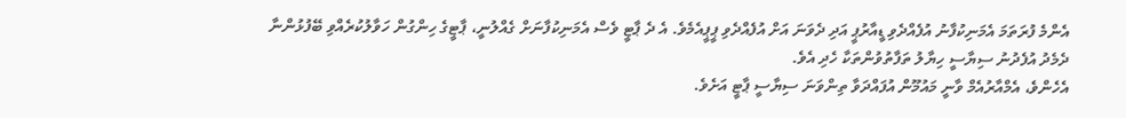އެންމެ ފުރަތަމަ އެމަނިކުފާނު އުފެއްދެވި ޑީއާރުޕީ އަދި ދެވަނަ އަށް އުފެއްދެވި ޕީޕީއެމެވެ. އެ ދެ ޕާޓީ ވެސް އެމަނިކުފާނަށް ގެއްލުނީ، ޕާޓީގެ ހިންގުން ހަވާލުކުރެއްވި ބޭފުޅުންނާ ދެމެދު އުފެދުނު ސިޔާސީ ހިޔާލު ތަފާތުވުންތަކާ ހެދި އެވެ.
އެހެންވެ، އެމްއާރުއެމް ވާނީ މައުމޫން އުފައްދަވާ ތިންވަނަ ސިޔާސީ ޕާޓީ އަށެވެ.